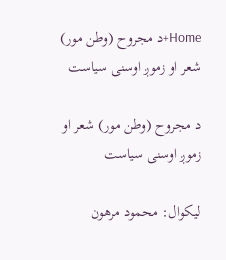Home+د مجروح (وطن مور) شعر او زموږ اوسنى سياست

د مجروح (وطن مور) شعر او زموږ اوسنى سياست

ليکوال: محمود مرهون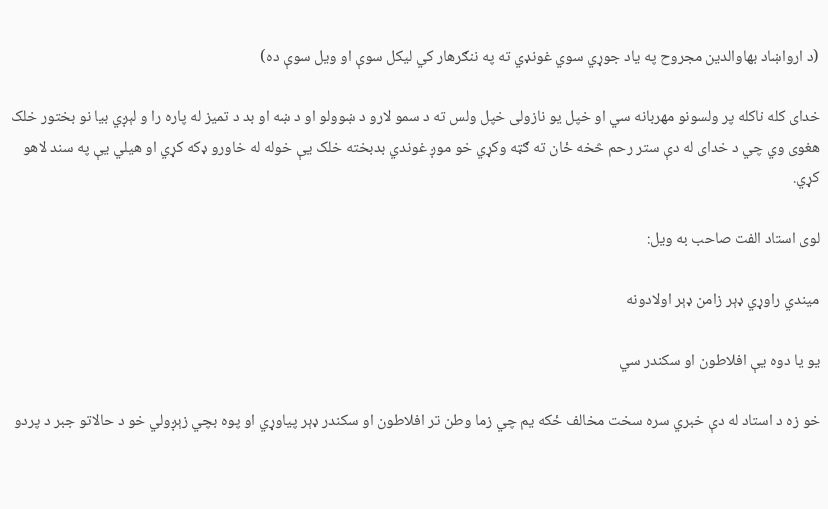(د ارواښاد بهاوالدين مجروح په ياد جوړي سوي غونډي ته په ننګرهار کي ليکل سوې او ويل سوې ده)

خداى کله ناکله پر ولسونو مهربانه سي او خپل يو نازولى خپل ولس ته د سمو لارو د ښوولو او د ښه او بد د تميز له پاره را و لېږي بيا نو بختور خلک هغوى وي چي د خداى له دې ستر رحم څخه ځان ته ګټه وکړي خو موږ غوندي بدبخته خلک يې خوله له خاورو ډکه کړي او هيلي يې په سند لاهو کړي.

لوى استاد الفت صاحب به ويل:

ميندي راوړي ډېر زامن ډېر اولادونه

يو يا دوه يې افلاطون او سکندر سي

خو زه د استاد له دې خبري سره سخت مخالف ځکه يم چي زما وطن تر افلاطون او سکندر ډېر پياوړي او پوه بچي زېږولي خو د حالاتو جبر د پردو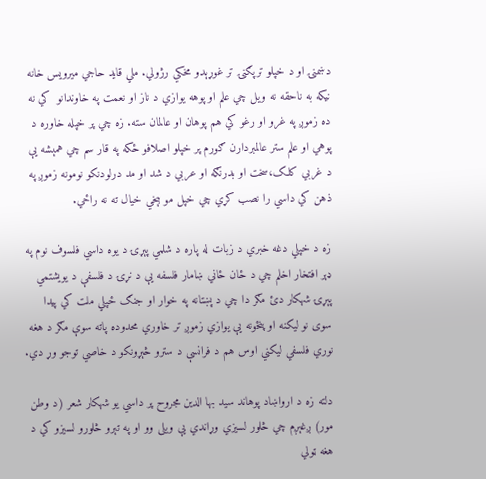دښمنۍ او د خپلو ترپګنۍ تر غوړېدو مخکي رژولي. ملي قايد حاجي ميرويس خانه نيکه به ناحقه نه ويل چي علم او پوهه يوازي د ناز او نعمت په خاوندانو  کي نه ده زموږ په غرو او رغو کي هم پوهان او عالمان سته. زه چي پر خپله خاوره د پوهي او علم ستر عالمبردارن ګورم پر خپلو اصلافو ځکه په قار سم چي همېشه يې د غربي کلک،سخت او بدرنګه او عربي د شد او مد درلودنکو نومونه زموږ په ذهن کي داسي را نصب کړي چي خپل مو بېخي خيال ته نه راځي.

زه د خپلي دغه خبري د زبات له پاره د شلمي پېړۍ د يوه داسي فلسوف نوم په ډېر افتخار اخلم چي د ځان ځاني ښامار فلسفه يې د نړۍ د فلسفې د يويشتمي پېړۍ شهکار دئ مګر دا چي د پښتانه په خوار او جنګ ځپلي ملت کي پيدا سوى نو ليکنه او پنځونه يې يوازي زموږ تر خاوري محدوده پاته سوې مګر د هغه نوري فلسفي ليکني اوس هم د فرانسې د سترو څېړونکو د خاصي توجو وړ دي.

دلته زه د ارواښاد پوهاند سيد بها الدين مجروح پر داسي يو شهکار شعر (د وطن مور) ږغېږم چي څلور لسيزي وړاندي يې ويلى وو او په تېرو څلورو لسيزو کي د هغه ټولي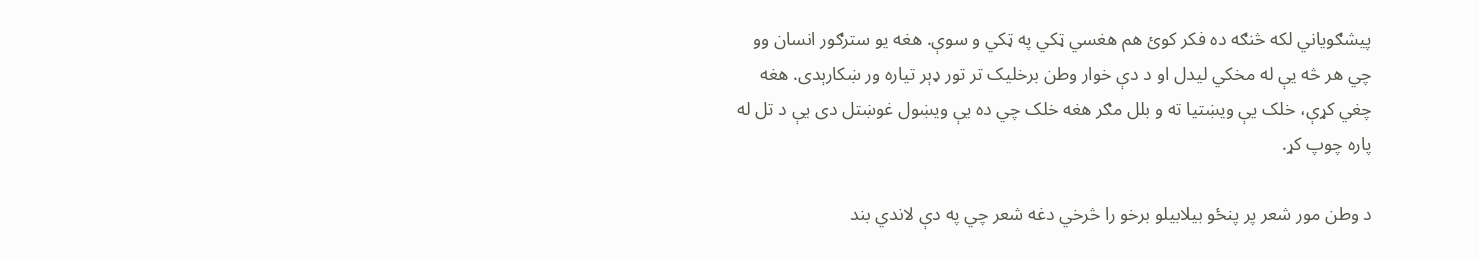پيشګوياني لکه څنګه ده فکر کوئ هم هغسي ټکي په ټکي و سوې. هغه يو سترګور انسان وو چي هر څه يې له مخکي ليدل او د دې خوار وطن برخليک تر تور ډېر تياره ور ښکارېدى. هغه چغي کړې، خلک يې ويښتيا ته و بلل مګر هغه خلک چي ده يې ويښول غوښتل دى يې د تل له پاره چوپ کړ.

د وطن مور شعر پر پنځو بيلابيلو برخو را څرخي دغه شعر چي په دې لاندي بند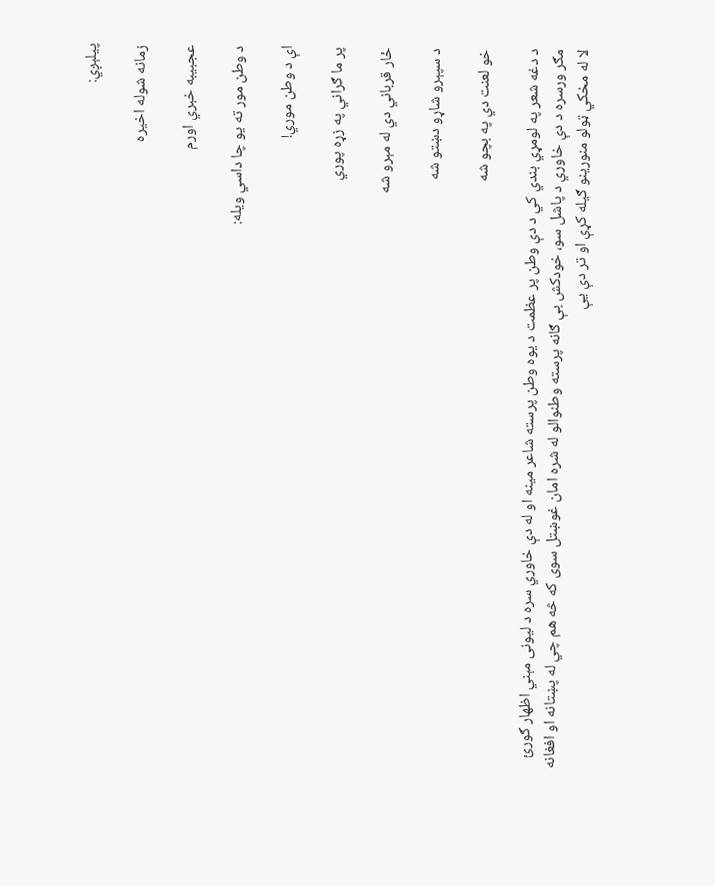پيلېږي:

زمانه شوله اخيره

عجبيبه خبري اورم

د وطن مور ته يو چا داسي ويله:

اې د وطن موري!

پر ما ګراني په زړه پوري

ځار قرباني دي له مېرو شه

د سپېرو شاړو دښتو شه

خو لعنت دي په بچو شه

د دغه شعر په لومړي بندي کي د دې وطن پر عظمت د يوه وطن پرسته شاعر مينه او له دې خاوري سره د ليونى مېني اظهار ګورئ مګر ورسره د دې خاوري د پاشل سو، خودکش بې ګانه پرسته وطنوالو له شره امان غوښتل سوى که څه هم چي له پښتانه او افغانه لا له مخکي ټولو منورينو ګيله کړې او تر دې يې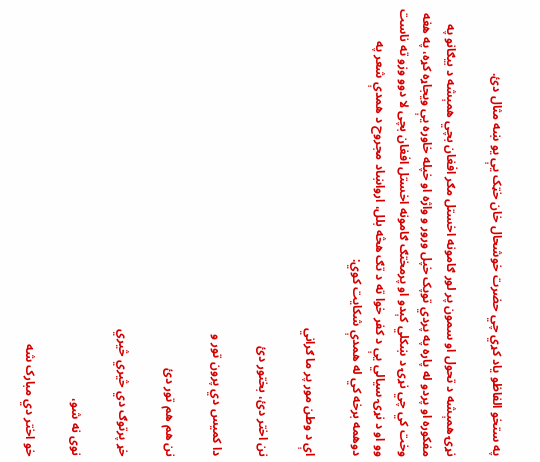په ستخو الفاظو ياد کړي چي حضرت خوشحال خان خټک يې يو ښه مثال دئ.

نړۍ همېشه د تحول او سمون پر لور ګامونه اخستل مګر افغان بچي همېشه د بيګانو په مفکوره او پردو له پاره په پردي توپک خپل ورور و واژه او خپله خاوره يې ويجاړه کړه، په هغه وخت کي چي نړۍ د ښکلي کېدو او پرمختګ ګامونه اخستل افغان بچى لا دوو وزو ته ناست وو او د نړۍ سيالي يې د کفر خوا ته د تګ هڅه بلل، ارواښاد مجروح د همدې شعر په دوهمه برخه کي له همدې شکايت کوي:

اې د وطن مور پر ما ګراني

نن اختر دئ، بختور دئ

دا کميس دي پرون تور و

نن هم هم تور دئ

خړ پرتوګ دي څيري څيري

نوى نه شو،

خو اختر دي مبارک شه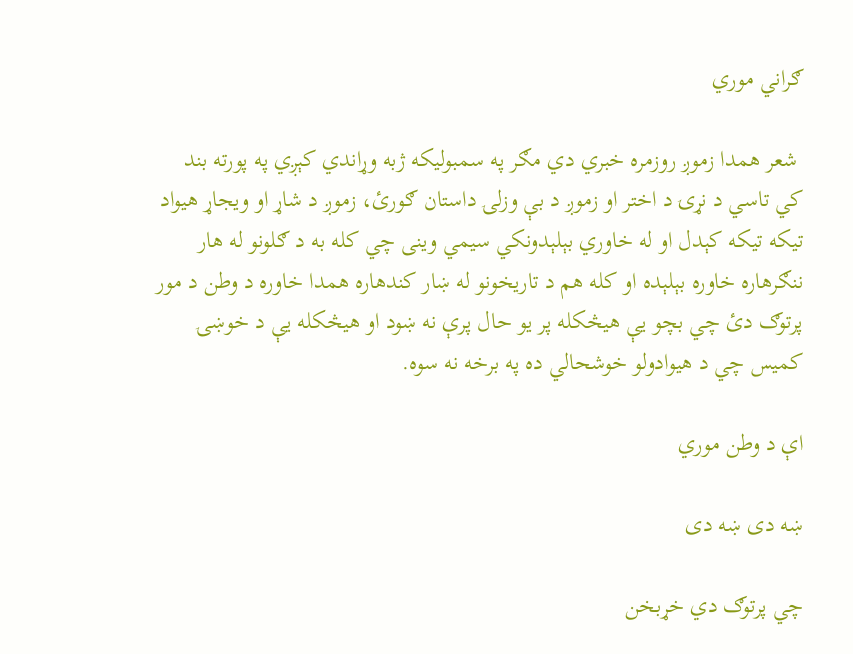ګراني موري

 شعر همدا زموږ روزمره خبري دي مګر په سمبوليکه ژبه وړاندي کېږي په پورته بند کي تاسي د نړۍ د اختر او زموږ د بې وزلۍ داستان ګورئ، زموږ د شاړ او ويجاړ هيواد تيکه تيکه کېدل او له خاوري بېلېدونکي سيمي وينى چي کله به د ګلونو له هار ننګرهاره خاوره بېلېده او کله هم د تاريخونو له ښار کندهاره همدا خاوره د وطن د مور پرتوګ دئ چي بچو يې هيڅکله پر يو حال پرې نه ښود او هيڅکله يې د خوښۍ کميس چي د هيوادولو خوشحالي ده په برخه نه سوه.

اې د وطن موري

ښه دى ښه دى

چي پرتوګ دي خړبخن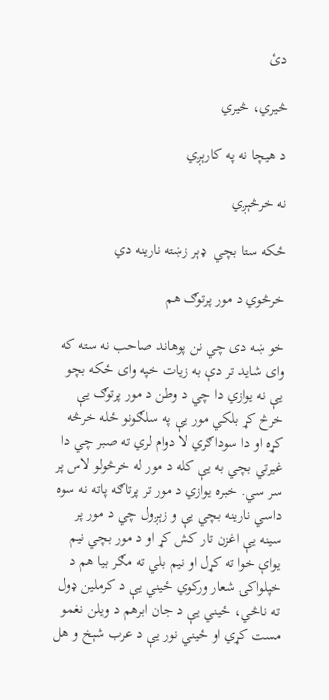دئ

څيري، څيري

د هيچا نه په کارېږي

نه خرڅېږي

ځکه ستا بچي  ډېر زښته نارينه دي

خرڅوي د مور پرتوګ هم

خو ښه دى چي نن پوهاند صاحب نه سته که واى شايد تر دې به زيات خپه واى ځکه بچو يې نه يوازي دا چي د وطن د مور پرتوګ يې خرڅ کړ بلکي مور يې په سلګونو ځله خرڅه کړه او دا سوداګري لا دوام لري ته صبر چي دا غيرتي بچي به يې کله د مور له خرڅولو لاس پر سر سي. خبره يوازي د مور تر پرتاګه پاته نه سوه داسي نارينه بچي يې و زېږول چي د مور پر سينه يې اغزن تار کش کړ او د مور بچي نيم يواې خوا ته کړل او نيم بلي ته مګر بيا هم د خپلواکۍ شعار ورکوي ځيني يې د کرملين ډول ته ناڅي، ځيني يې د جان ابرهم د ويلن نغمو مست کړي او ځيني نور يې د عرب شېخ و هل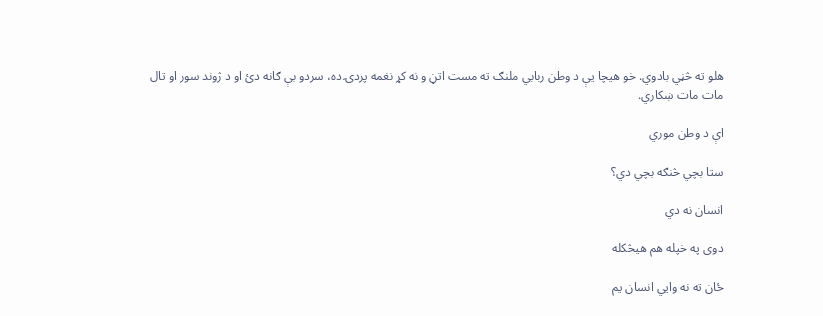هلو ته څڼي بادوي. خو هيچا يې د وطن ربابي ملنګ ته مست اتڼ و نه کړ نغمه پردۍ ده، سردو بې ګانه دئ او د ژوند سور او تال مات مات ښکاري.

اې د وطن موري

ستا بچي څنګه بچي دي؟

انسان نه دي

دوى په خپله هم هيڅکله

ځان ته نه وايي انسان يم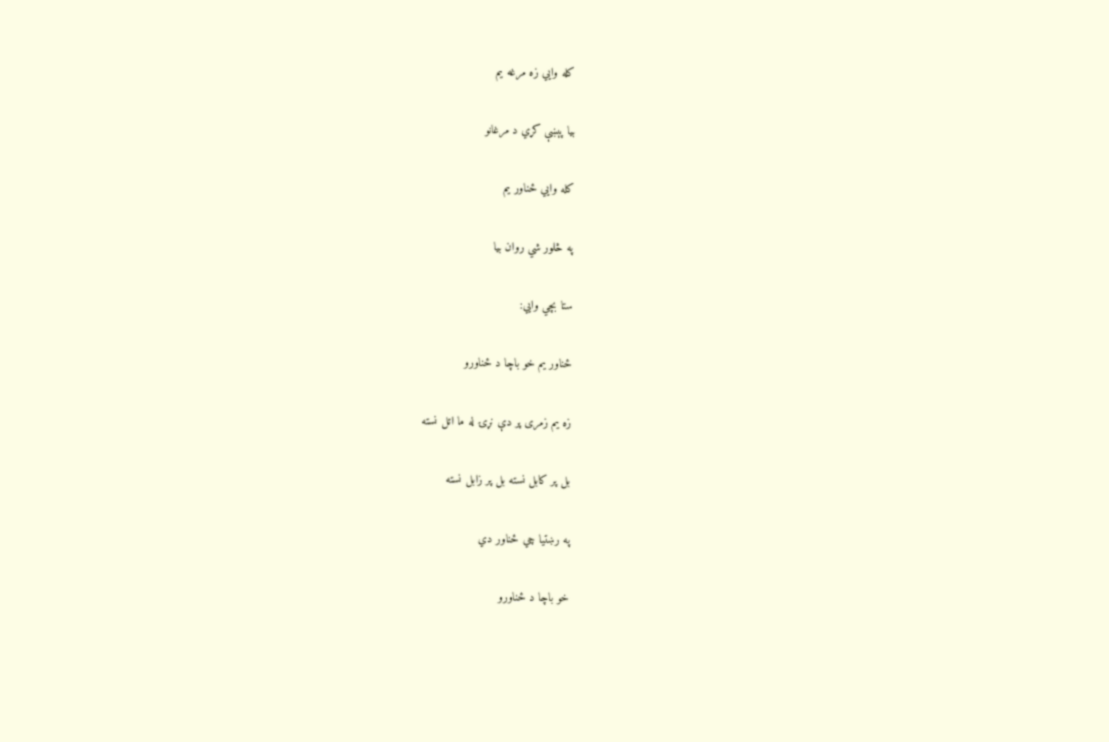کله وايي زه مرغه يم

بيا پېښې کړي د مرغانو

کله وايي ځناور يم

په څلور شي روان بيا

ستا بچي وايي:

ځناور يم خو باچا د ځناورو

زه يم زمرى پر دې نړۍ له ما اتل نسته

بل پر کابل نسته بل پر زابل نسته

په رښتيا چي ځناور دي

خو باچا د ځناورو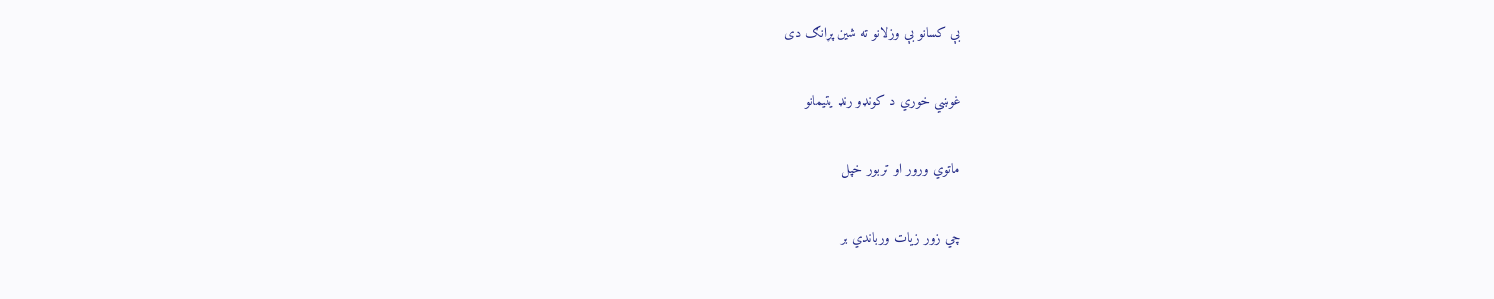بې کسانو بې وزلانو ته شين پړانګ دى

غوښي خوري د کونډو رنډ يتيمانو

ماتوي ورور او تربور خپل

چي زور زيات ورباندي بر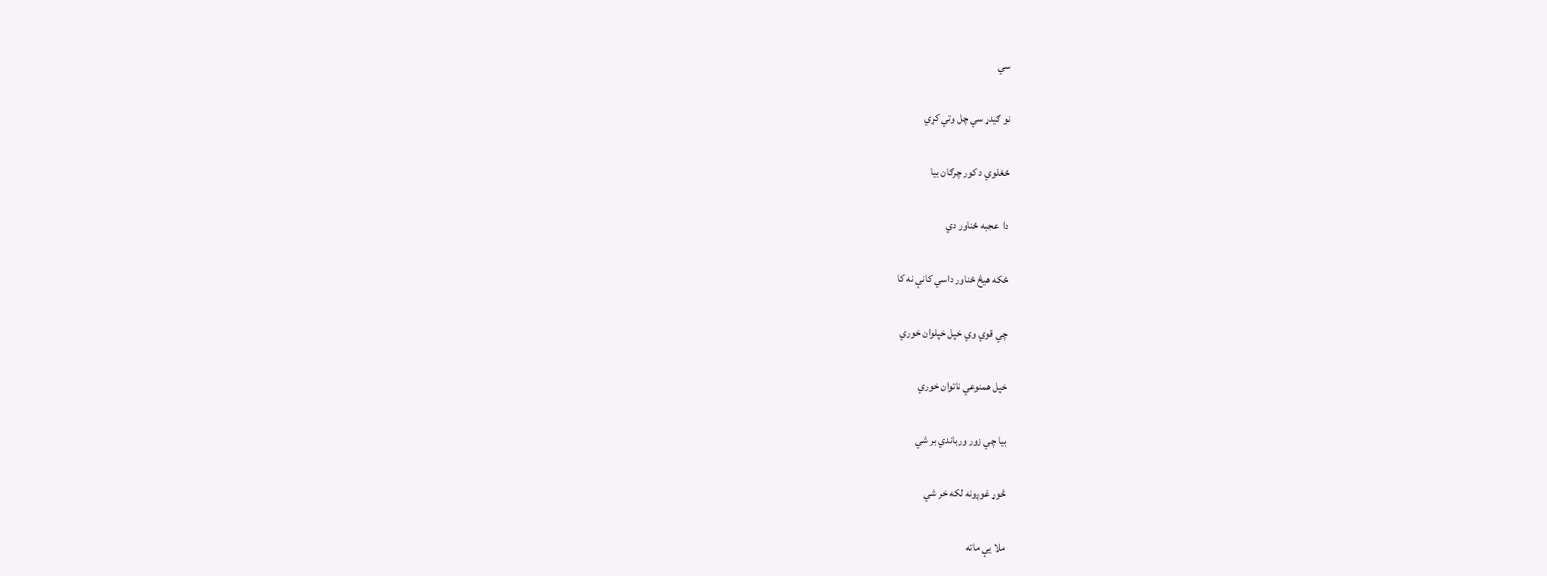سي

نو ګيدړ سي چل وتي کړي

ځغلوي د کور چرګان بيا

دا  عجبه ځناور دي

ځکه هيڅ ځناور داسي کانې نه کا

چي قوي وي خپل خپلوان خوري

خپل همنوعي ناتوان خوري

بيا چي زور ورباندي بر شي

څوړ غوږونه لکه خر شي

ملا يې ماته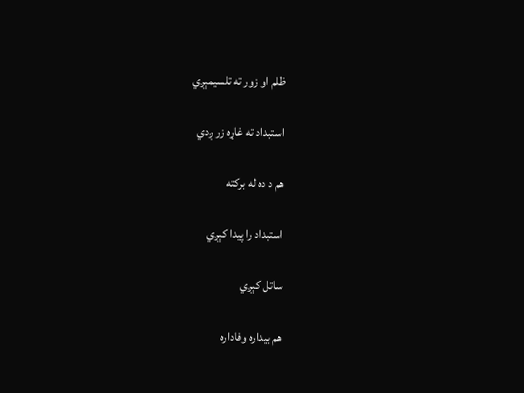ظلم او زور ته تلسيمېږي

استبداد ته غاړه زر ږدي

هم د ده له برکته

استبداد را پيدا کېږي

ساتل کېږي

هم بيداره وفاداره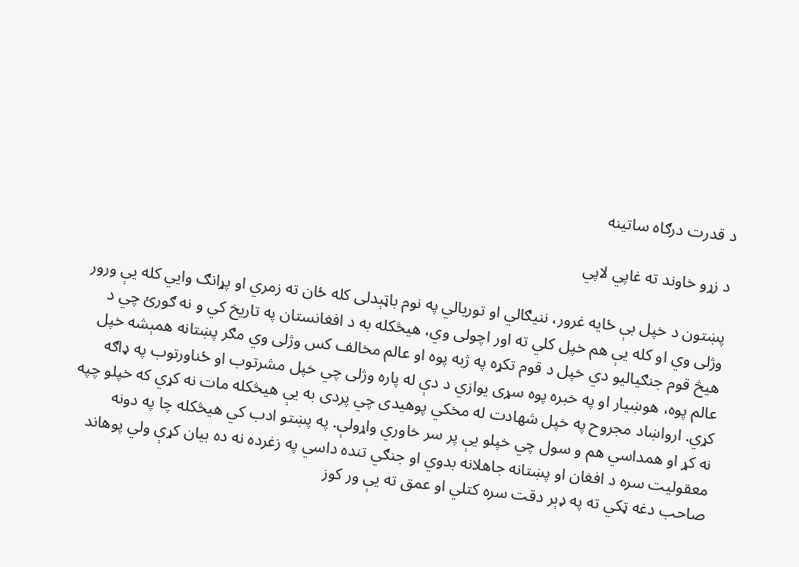د قدرت درګاه ساتينه

د زړو خاوند ته غاپي لاپي

پښتون د خپل بې ځايه غرور، ننيګالي او توريالي په نوم باټېدلى کله ځان ته زمري او پړانګ وايي کله يې ورور وژلى وي او کله يې هم خپل کلي ته اور اچولى وي، هيڅکله به د افغانستان په تاريخ کي و نه ګورئ چي د هيڅ قوم جنګياليو دي خپل د قوم تکړه په ژبه پوه او عالم مخالف کس وژلى وي مګر پښتانه همېشه خپل عالم پوه، هوښيار او په خبره پوه سړى يوازي د دې له پاره وژلى چي خپل مشرتوب او ځناورتوب په ډاګه کړي. ارواښاد مجروح په خپل شهادت له مخکي پوهيدى چي پردى به يې هيڅکله مات نه کړي که خپلو چپه نه کړ او همداسي هم و سول چي خپلو يې پر سر خاوري واړولې. په پښتو ادب کي هيڅکله چا په دونه معقوليت سره د افغان او پښتانه جاهلانه بدوي او جنګي تنده داسي په زغرده نه ده بيان کړې ولي پوهاند صاحب دغه ټکي ته په ډېر دقت سره کتلي او عمق ته يې ور کوز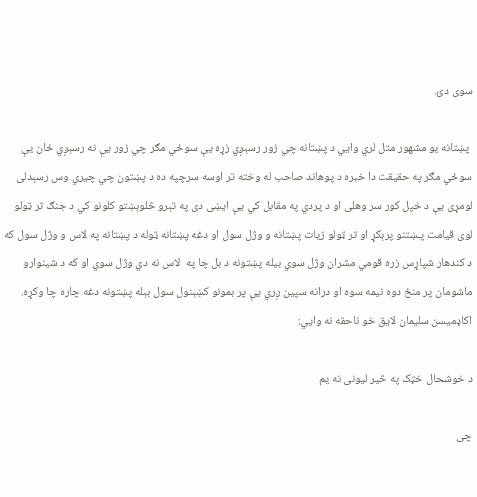سوى دئ.

 پښتانه يو مشهور متل لري وايي د پښتانه چي زور رسېږي زړه يې سوځي مګر چي زور يې نه رسېږي ځان يې سوځي مګر په حقيقت دا خبره د پوهاند صاحب له وخته تر اوسه سرچپه ده د پښتون چي چيري وس رسېدلى لومړى يې د خپل کور سر وهلى او د پردي په مقابل کي يې ايښى دى په تېرو څلوېښتو کلونو کي د جنګ تر ټولو لوى قيامت پـښتنو پرېکړ او تر ټولو زيات پښتانه و وژل سول او دغه پښتانه ټوله د پښتانه په لاس و وژل سول که د کندهار شپاړس زره قومي مشران وژل سوي بيله پښتونه د بل چا په  لاس نه دي وژل سوي او که د شينوارو ماشومان پر منځ دوه نيمه سوه او درانه سپين ږري يې پر بمونو کښېنول سول بېله پښتونه دغه چاره چا وکړه. اکاډميسن سليمان لايق خو ناحقه نه وايي:

د خوشحال خټک په څیر لیونی نه یم

چی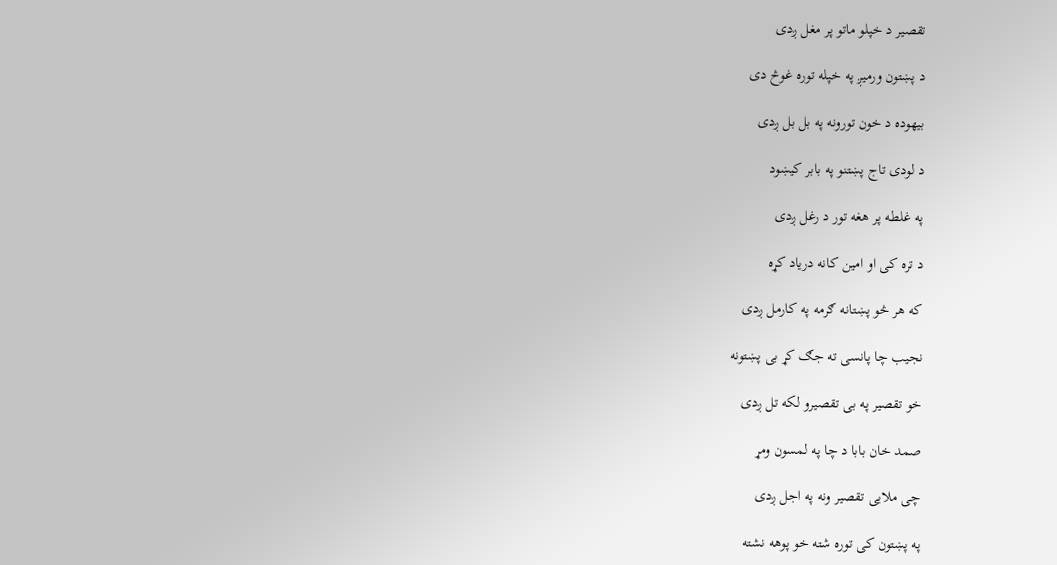تقصیر د خپلو ماتو پر مغل ږدی

د پښتون ورمیږ په خپله توره غوڅ دی

بیهوده د خون تورونه په بل بل ږدی

د لودی تاج پښتنو په بابر کیښود

په غلطه پر هغه تور د رغل ږدی

د تره کی او امین کانه دریاد کړه

که هر څو پښتانه ګرمه په کارمل ږدی

نجیب چا پانسی ته جګ کړ بی پښتونه

خو تقصیر په بی تقصیرو لکه تل ږدی

صمد خان بابا د چا په لمسون ومړ

چی ملایی تقصیر ونه په اجل ږدی

په پښتون کی توره شته خو پوهه نشته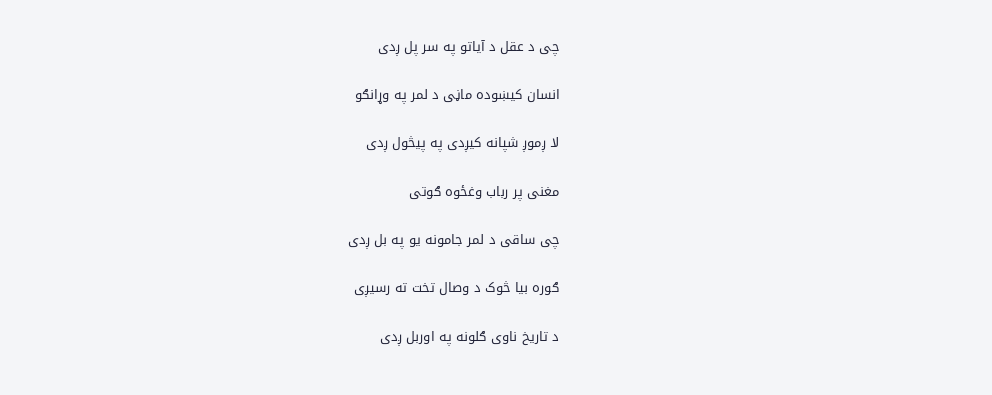چی د عقل د آیاتو په سر پل ږدی

انسان کیښوده ماڼی د لمر په وړانګو

لا ږموږ شپانه کیږدی په پیڅول ږدی

مغنی پر رباب وغځوه ګوتی

چی ساقی د لمر جامونه یو په بل ږدی

ګوره بیا څوک د وصال تخت ته رسیږی

د تاریخ ناوی ګلونه په اوربل ږدی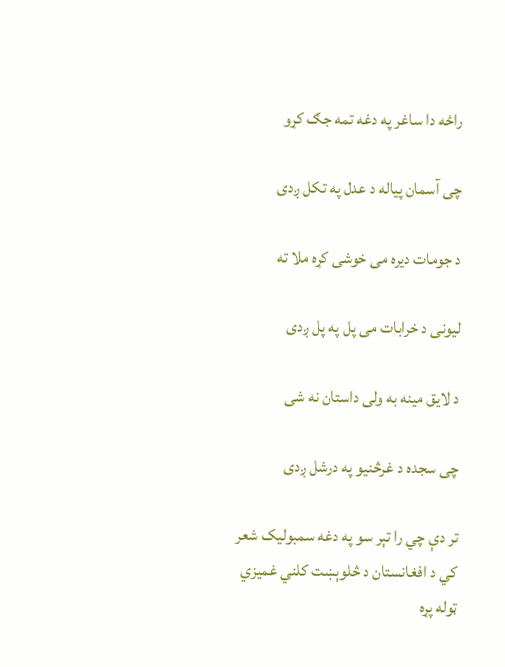راځه دا ساغر په دغه تمه جګ کړو

چی آسمان پیاله د عدل په تکل ږدی

د جومات دیره می خوشی کړه ملا ته

لیونی د خرابات می پل په پل ږدی

د لایق مینه به ولی داستان نه شی

چی سجده د غرڅنیو په درشل ږدی

تر دې چي را تېر سو په دغه سمبوليک شعر کي د افغانستان د څلوېښت کلني غميزي ټوله پړه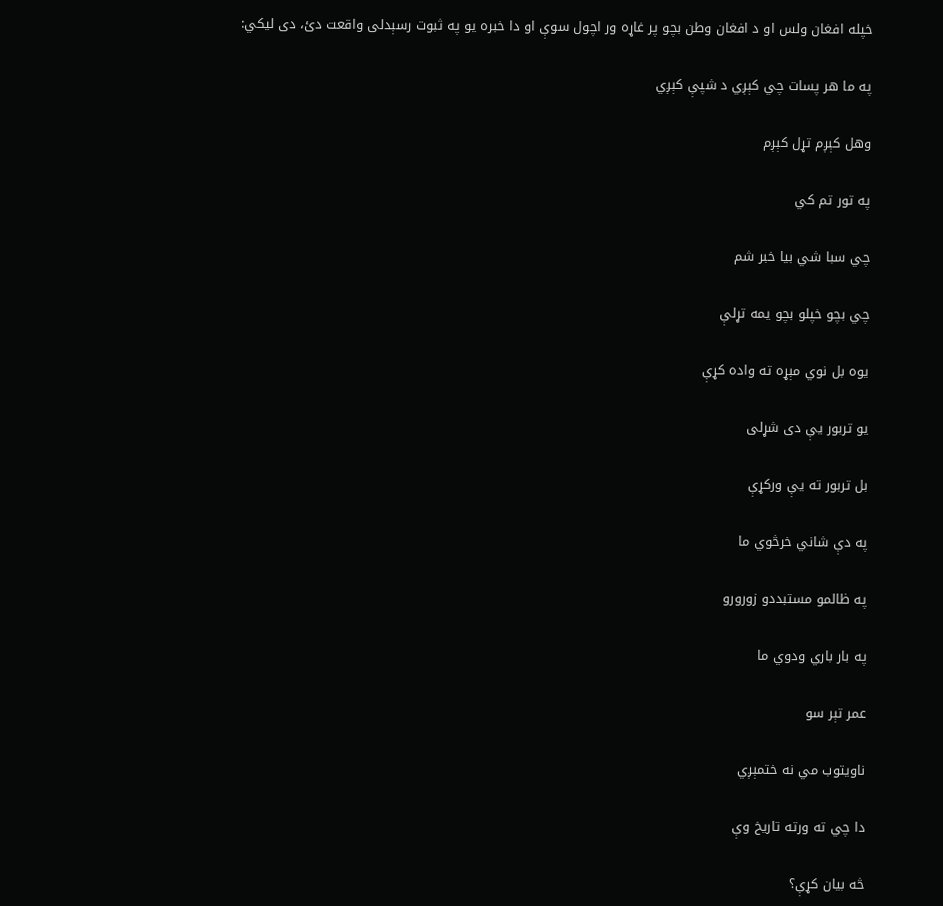خپله افغان ولس او د افغان وطن بچو پر غاړه ور اچول سوې او دا خبره يو په ثبوت رسېدلى واقعت دئ، دى ليکي:

په ما هر پسات چي کېږي د شپې کېږي

وهل کېږم تړل کېږم

په تور تم کي

چي سبا شي بيا خبر شم

چي بچو خپلو بچو يمه تړلې

يوه بل نوي مېړه ته واده کړې

يو تربور يې دى شړلى

بل تربور ته يې ورکړې

په دې شاني خرڅوي ما

په ظالمو مستبددو زورورو

په بار باري ودوي ما

عمر تېر سو

ناويتوب مي نه ختمېږي

دا چي ته ورته تاريخ وې

څه بيان کړې؟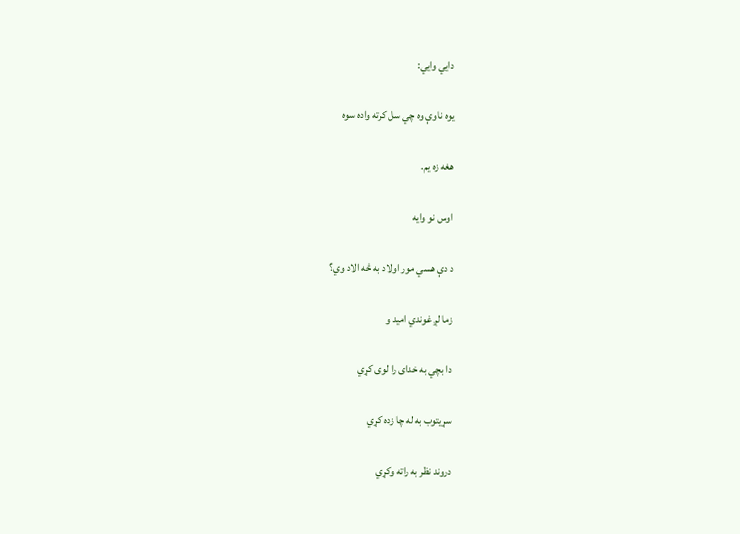دايي وايي:

يوه ناوې وه چي سل کرته واده سوه

هغه زه يم.

اوس نو وايه

د دې هسي مور اولاد به څه الاد وي؟

زما لږ غوندي اميد و

دا بچي به خداى را لوى کړي

سړيتوب به له چا زده کړي

دروند نظر به راته وکړي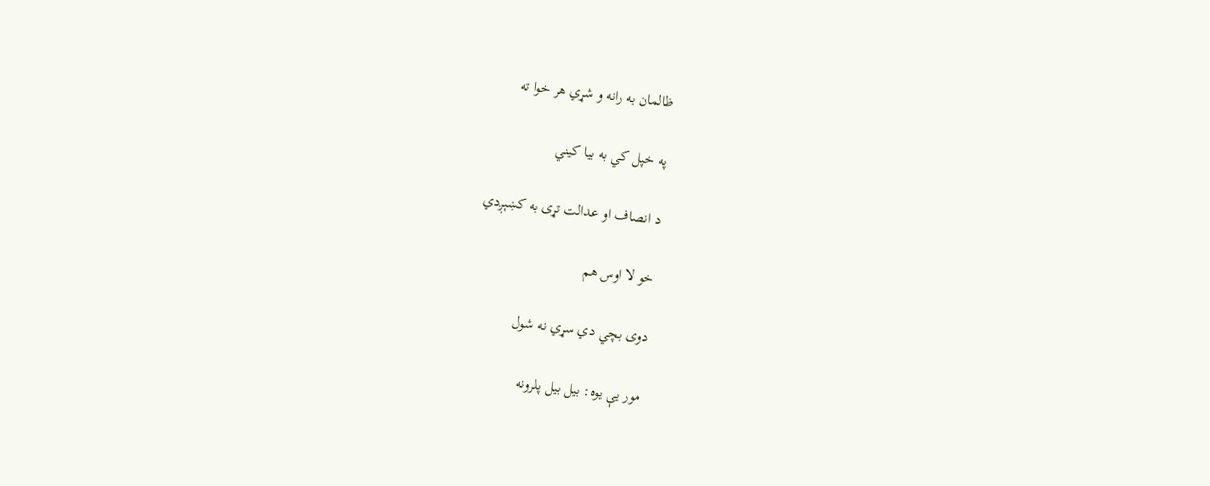ظالمان به رانه و شړي هر خوا ته

په خپل کي به بيا کيني

د انصاف او عدالت تړى به کښېږدي

خو لا اوس هم

دوى بچي دي سړي نه شول

مور يې يوه: بيل بيل پلرونه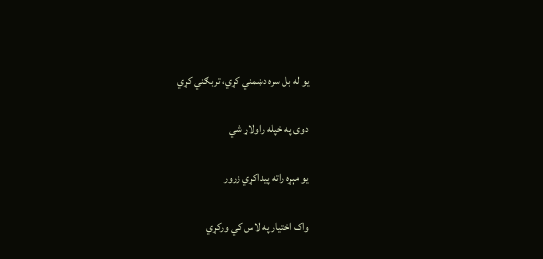يو له بل سره دښمني کړي، تربګني کړي

دوى په خپله راولاړ شي

يو مېړه راته پيداکړي زرور

واک اختيار په لاس کي ورکړي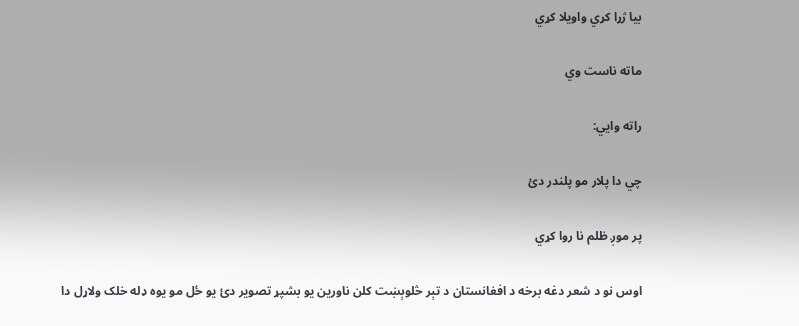بيا ژړا کړي واويلا کړي

ماته ناست وي

راته وايي:

چي دا پلار مو پلندر دئ

پر موږ ظلم نا روا کړي

اوس نو د شعر دغه برخه د افغانستان د تېر څلوېښت کلن ناورين يو بشپړ تصوير دئ يو ځل مو يوه ډله خلک ولاړل دا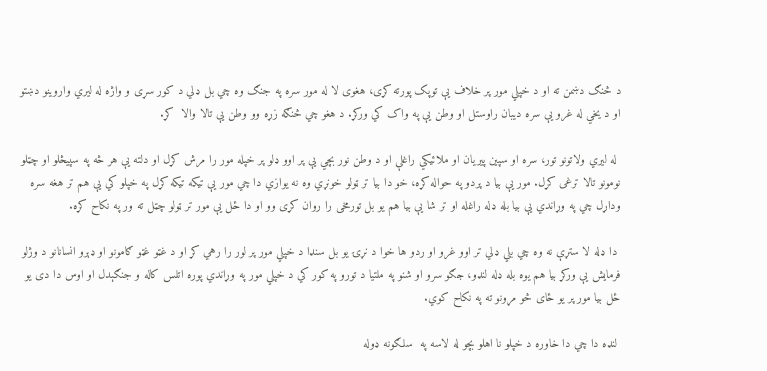د څنګ دښمن ته او د خپلي مور پر خلاف يې توپک پورته کړى، هغوى لا له مور سره په جنګ وه چي بل ډلي د کور سړى و واژه له ليري واروينو دښتو او د يخي له غرو يې سره ديبان راوستل او وطن يې په واک کي ورکړ. د هغو چي څنګه زړه وو وطن يې تالا والا  کړ.

 له ليري ولاتونو تور، سره او سپين پيريان او ملائيکي راغلې او د وطن نور بچي يې پر اوو ډلو پر خپله مور را مرش کړل او دلته يې هر څه په سپيڅلو او چټلو نومونو تالا ترغى کړل. مور يې بيا د پردو په حواله کړه، خو دا بيا تر ټولو خونړي وه نه يوازي دا چي مور يې تيکه تيکه کړل په خپلو کي يې هم تر هغه سره وداړل چي په وړاندي يې بيا بله ډله راغله او تر شا يې بيا هم يو بل تورمخى را روان کړى وو او دا ځل يې مور تر ټولو چټل ته ور په نکاح کړه.

 دا ډله لا ستړې نه وه چي بلي ډلي تر اوو غرو او ردو ها خوا د نړۍ يو بل سنډا د خپلي مور پر لور را رهي کړ او د غټو غټو ګامونو او ډېرو انسانانو د وژلو فرمايش يې ورکړ بيا هم يوه بله ډله لنډو، جګو سرو او شنو په ملتيا د تورو په کور کي د خپلي مور په وړاندي پوره اتلس کاله و جنګېدل او اوس دا دى يو ځل بيا مور پر يو ځاى څو مړونو ته په نکاح کوي.

 لنډه دا چي دا خاوره د خپلو نا اهلو بچو له لاسه په  سلګونه ډوله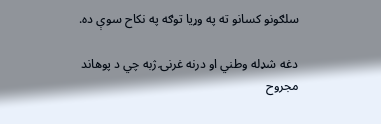سلګونو کسانو ته په وړيا توګه په نکاح سوې ده.

دغه شډله وطني او درنه غرنۍ ژبه چي د پوهاند مجروح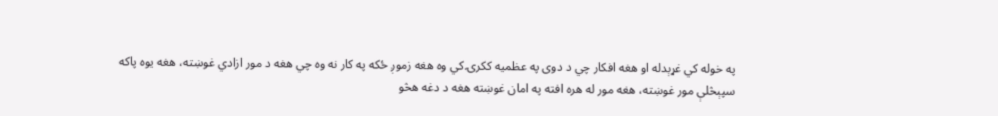په خوله کي غړېدله او هغه افکار چي د دوى په عظميه ککرۍ کي وه هغه زموږ ځکه په کار نه وه چي هغه د مور ازادي غوښته، هغه يوه پاکه  سپېڅلې مور غوښته، هغه مور له هره افته په امان غوښته هغه د دغه هڅو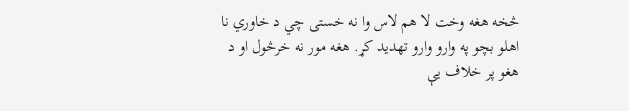څخه هغه وخت لا هم لاس وا نه خستى چي د خاوري نا اهلو بچو په وارو وارو تهديد کړ. هغه مور نه خرڅول او د هغو پر خلاف يې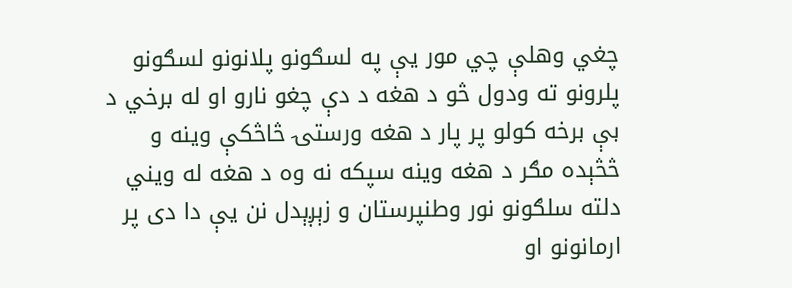چغي وهلې چي مور يې په لسګونو پلانونو لسګونو پلرونو ته ودول څو د هغه د دې چغو نارو او له برخي د بې برخه کولو پر پار د هغه ورستۍ څاڅکې وينه و څڅېده مګر د هغه وينه سپکه نه وه د هغه له ويني دلته سلګونو نور وطنپرستان و زېږېدل نن يې دا دى پر ارمانونو او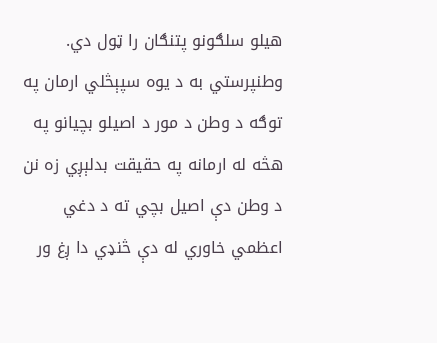هيلو سلګونو پتنګان را ټول دي. وطنپرستي به د يوه سپېڅلي ارمان په توګه د وطن د مور د اصيلو بچيانو په هڅه له ارمانه په حقيقت بدلېږي زه نن د وطن دې اصيل بچي ته د دغي اعظمي خاوري له دې څنډي دا ږغ ور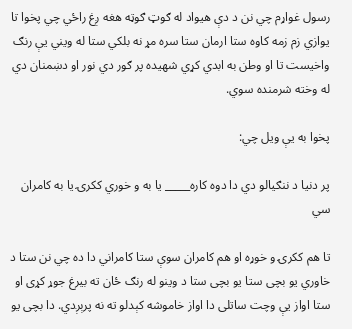رسول غواړم چي نن د دې هيواد له ګوټ ګوټه هغه ږغ راځي چي پخوا تا يوازي زم زمه کاوه ستا ارمان ستا سره مړ نه بلکي ستا له ويني يې رنګ واخيست تا او وطن به ابدي کړي شهيده پر ګور دي نور او دښمنان دي له وخته شرمنده سوي.

پخوا به يې ويل چي:

پر دنيا د ننګيالو دي دا دوه کاره_____ يا به و خوري ککرۍ يا به کامران سي

تا هم ککرۍ و خوړه او هم کامران سوې ستا کامراني دا ده چي نن ستا د خاوري يو بچى ستا يو بچى ستا د وينو له رنګ ځان ته بيرغ جوړ کړى او ستا اواز يې وچت ساتلى دا اواز خاموشه کېدلو ته نه پرېږدي. دا بچى يو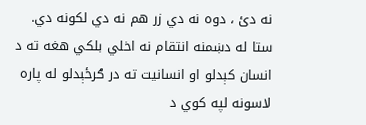نه دئ ، دوه نه دي زر هم نه دي لکونه دي. ستا له دښمنه انتقام نه اخلي بلکي هغه ته د انسان کېدلو او انسانيت ته در ګرځېدلو له پاره لاسونه لپه کوي د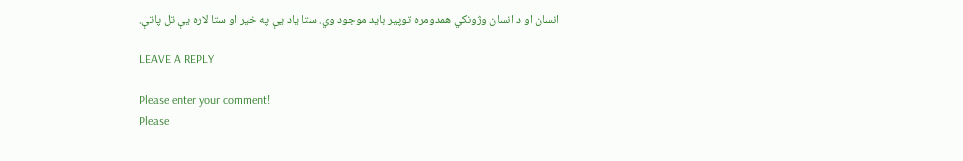انسان او د انسان وژونکي همدومره توپير بايد موجود وي. ستا ياد يې په خير او ستا لاره يې تل پاتې.

LEAVE A REPLY

Please enter your comment!
Please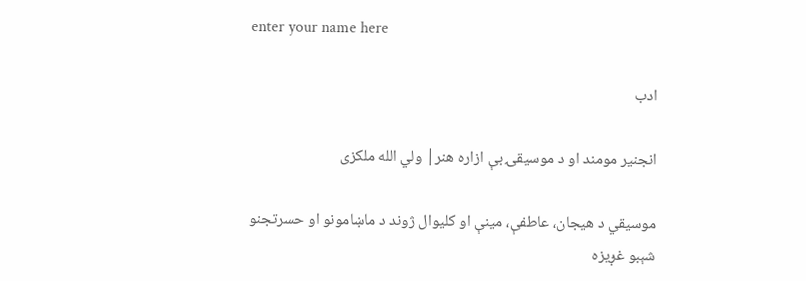enter your name here

ادب

انجنیر مومند او د موسیقۍ بې‌ ازاره هنر| ولي الله ملکزی

موسیقي د هیجان، عاطفې، مینې او کلیوال ژوند د ماښامونو او حسرتجنو شېبو غږیزه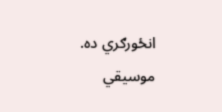انځورګري ده. موسیقي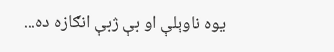یوه ناوېلې او بې‌ ژبې انګازه ده...